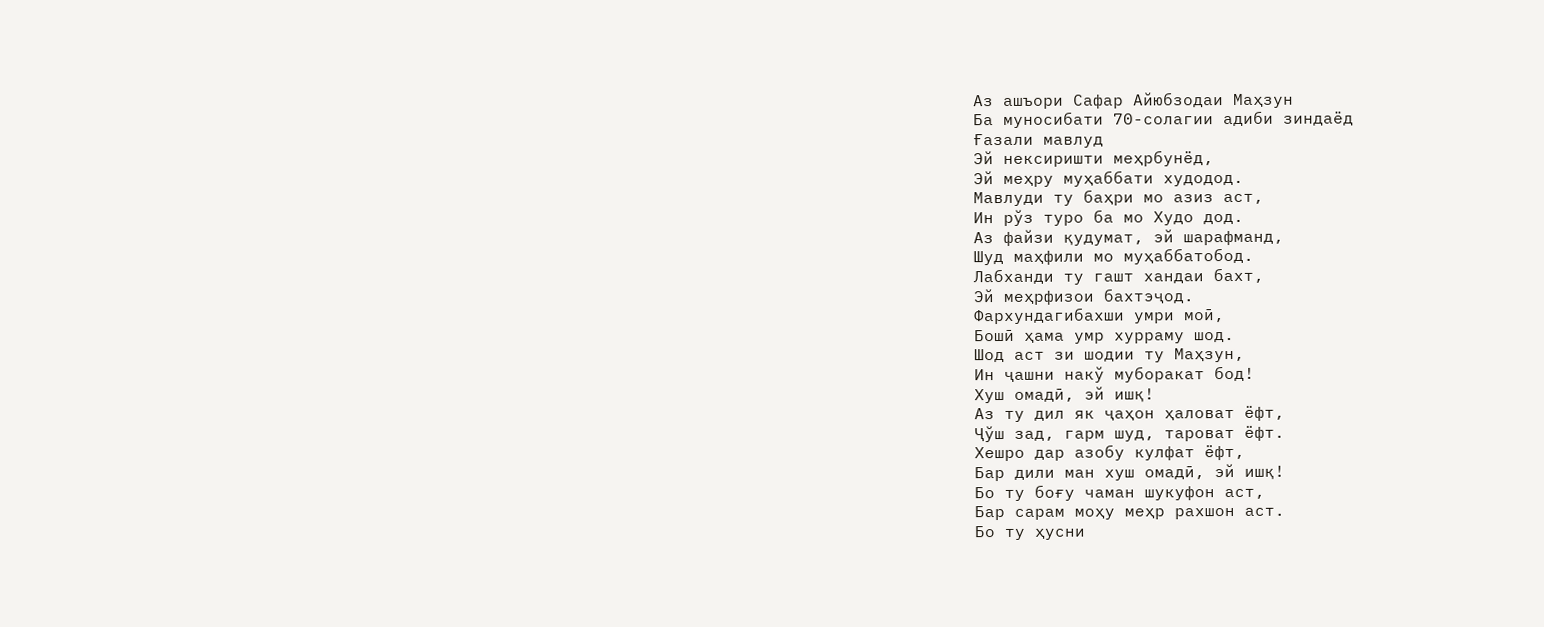Аз ашъори Сафар Айюбзодаи Маҳзун
Ба муносибати 70-солагии адиби зиндаёд
Ғазали мавлуд
Эй нексиришти меҳрбунёд,
Эй меҳру муҳаббати худодод.
Мавлуди ту баҳри мо азиз аст,
Ин рўз туро ба мо Худо дод.
Аз файзи қудумат, эй шарафманд,
Шуд маҳфили мо муҳаббатобод.
Лабханди ту гашт хандаи бахт,
Эй меҳрфизои бахтэҷод.
Фархундагибахши умри моӣ,
Бошӣ ҳама умр хурраму шод.
Шод аст зи шодии ту Маҳзун,
Ин ҷашни накў муборакат бод!
Хуш омадӣ, эй ишқ!
Аз ту дил як ҷаҳон ҳаловат ёфт,
Ҷўш зад, гарм шуд, тароват ёфт.
Хешро дар азобу кулфат ёфт,
Бар дили ман хуш омадӣ, эй ишқ!
Бо ту боғу чаман шукуфон аст,
Бар сарам моҳу меҳр рахшон аст.
Бо ту ҳусни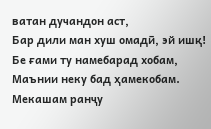ватан дучандон аст,
Бар дили ман хуш омадӣ, эй ишқ!
Бе ғами ту намебарад хобам,
Маънии неку бад ҳамекобам.
Мекашам ранҷу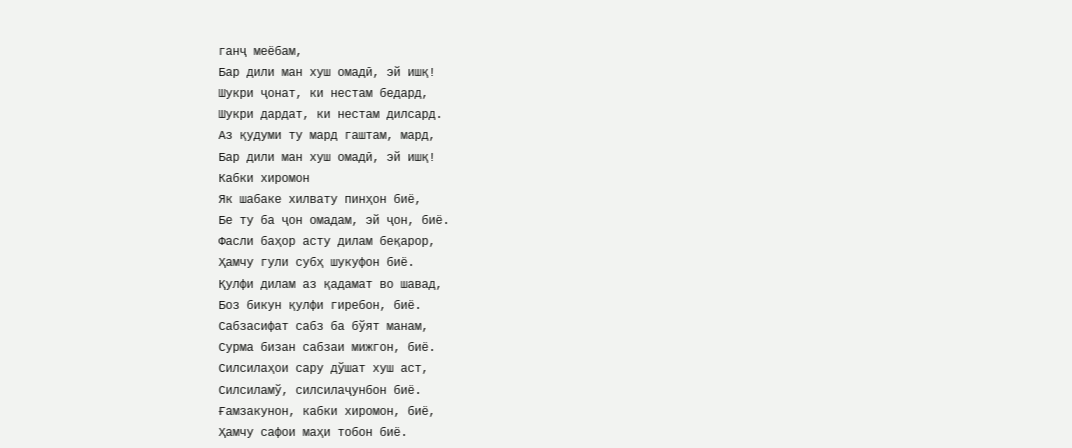ганҷ меёбам,
Бар дили ман хуш омадӣ, эй ишқ!
Шукри ҷонат, ки нестам бедард,
Шукри дардат, ки нестам дилсард.
Аз қудуми ту мард гаштам, мард,
Бар дили ман хуш омадӣ, эй ишқ!
Кабки хиромон
Як шабаке хилвату пинҳон биё,
Бе ту ба ҷон омадам, эй ҷон, биё.
Фасли баҳор асту дилам беқарор,
Ҳамчу гули субҳ шукуфон биё.
Қулфи дилам аз қадамат во шавад,
Боз бикун қулфи гиребон, биё.
Сабзасифат сабз ба бўят манам,
Сурма бизан сабзаи мижгон, биё.
Силсилаҳои сару дўшат хуш аст,
Силсиламў, силсилаҷунбон биё.
Ғамзакунон, кабки хиромон, биё,
Ҳамчу сафои маҳи тобон биё.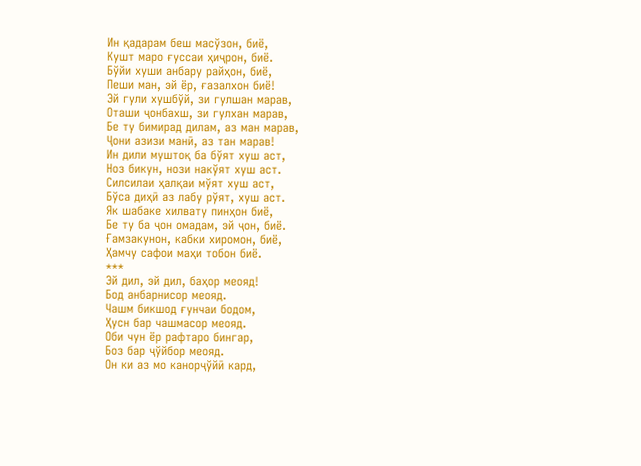Ин қадарам беш масўзон, биё,
Кушт маро ғуссаи ҳиҷрон, биё.
Бўйи хуши анбару райҳон, биё,
Пеши ман, эй ёр, ғазалхон биё!
Эй гули хушбўй, зи гулшан марав,
Оташи ҷонбахш, зи гулхан марав,
Бе ту бимирад дилам, аз ман марав,
Ҷони азизи манӣ, аз тан марав!
Ин дили муштоқ ба бўят хуш аст,
Ноз бикун, нози накўят хуш аст.
Силсилаи ҳалқаи мўят хуш аст,
Бўса диҳӣ аз лабу рўят, хуш аст.
Як шабаке хилвату пинҳон биё,
Бе ту ба ҷон омадам, эй ҷон, биё.
Ғамзакунон, кабки хиромон, биё,
Ҳамчу сафои маҳи тобон биё.
***
Эй дил, эй дил, баҳор меояд!
Бод анбарнисор меояд.
Чашм бикшод ғунчаи бодом,
Ҳусн бар чашмасор меояд.
Оби чун ёр рафтаро бингар,
Боз бар ҷўйбор меояд.
Он ки аз мо канорҷўйӣ кард,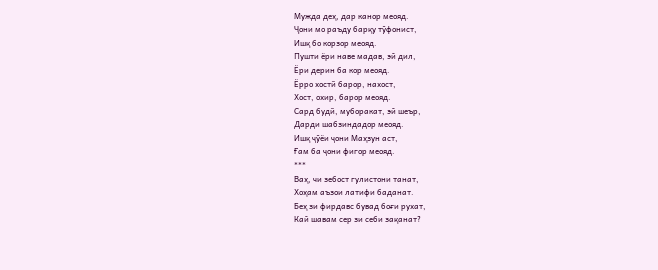Мужда деҳ, дар канор меояд.
Ҷони мо раъду барқу тўфонист,
Ишқ бо корзор меояд.
Пушти ёри наве мадав, эй дил,
Ёри дерин ба кор меояд.
Ёрро хостӣ барор, нахост,
Хост, охир, барор меояд.
Сард будӣ, муборакат, эй шеър,
Дарди шабзиндадор меояд.
Ишқ ҷўёи ҷони Маҳзун аст,
Ғам ба ҷони фигор меояд.
***
Ваҳ, чи зебост гулистони танат,
Хоҳам аъзои латифи баданат.
Беҳ зи фирдавс бувад боғи рухат,
Кай шавам сер зи себи зақанат?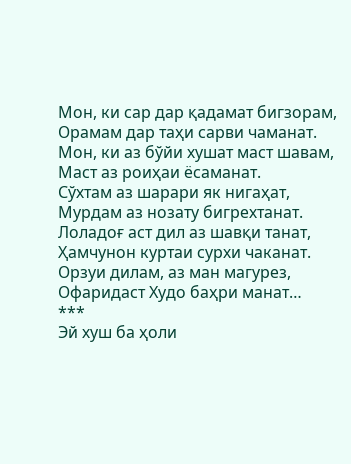Мон, ки сар дар қадамат бигзорам,
Орамам дар таҳи сарви чаманат.
Мон, ки аз бўйи хушат маст шавам,
Маст аз роиҳаи ёсаманат.
Сўхтам аз шарари як нигаҳат,
Мурдам аз нозату бигрехтанат.
Лоладоғ аст дил аз шавқи танат,
Ҳамчунон куртаи сурхи чаканат.
Орзуи дилам, аз ман магурез,
Офаридаст Худо баҳри манат…
***
Эй хуш ба ҳоли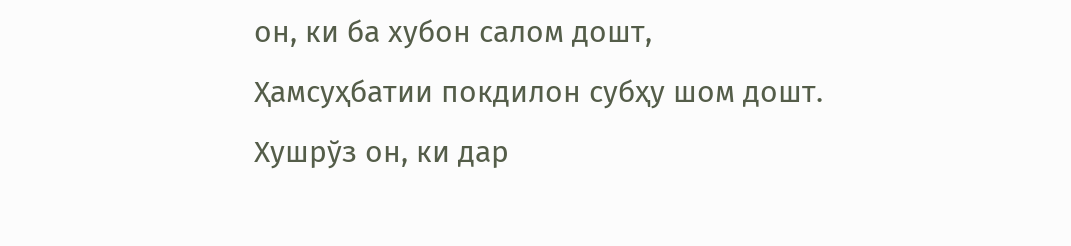он, ки ба хубон салом дошт,
Ҳамсуҳбатии покдилон субҳу шом дошт.
Хушрўз он, ки дар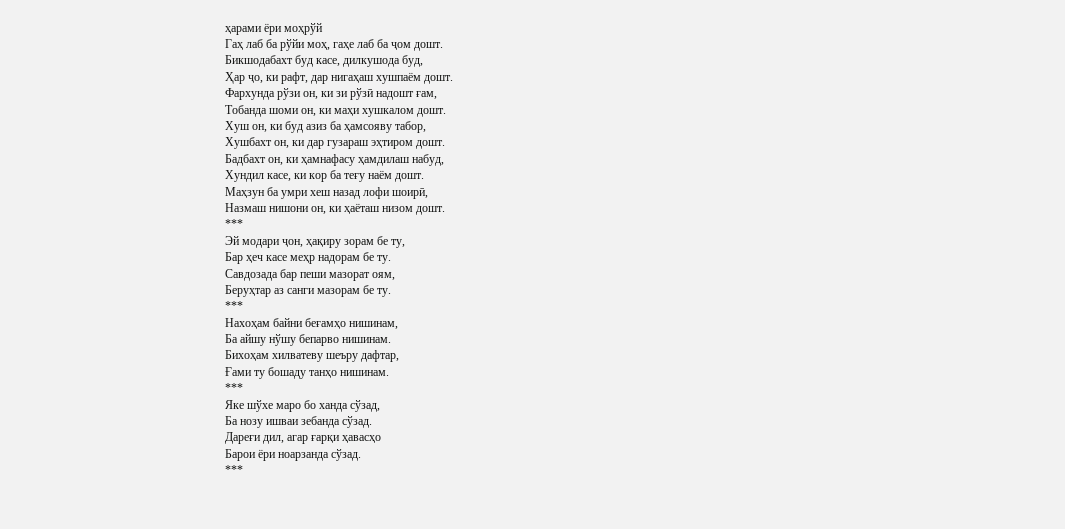ҳарами ёри моҳрўй
Гаҳ лаб ба рўйи моҳ, гаҳе лаб ба ҷом дошт.
Бикшодабахт буд касе, дилкушода буд,
Ҳар ҷо, ки рафт, дар нигаҳаш хушпаём дошт.
Фархунда рўзи он, ки зи рўзӣ надошт ғам,
Тобанда шоми он, ки маҳи хушкалом дошт.
Хуш он, ки буд азиз ба ҳамсояву табор,
Хушбахт он, ки дар гузараш эҳтиром дошт.
Бадбахт он, ки ҳамнафасу ҳамдилаш набуд,
Хундил касе, ки кор ба теғу наём дошт.
Маҳзун ба умри хеш назад лофи шоирӣ,
Назмаш нишони он, ки ҳаёташ низом дошт.
***
Эй модари ҷон, ҳақиру зорам бе ту,
Бар ҳеч касе меҳр надорам бе ту.
Савдозада бар пеши мазорат оям,
Беруҳтар аз санги мазорам бе ту.
***
Нахоҳам байни беғамҳо нишинам,
Ба айшу нўшу бепарво нишинам.
Бихоҳам хилватеву шеъру дафтар,
Ғами ту бошаду танҳо нишинам.
***
Яке шўхе маро бо ханда сўзад,
Ба нозу ишваи зебанда сўзад.
Дареғи дил, агар ғарқи ҳавасҳо
Барои ёри ноарзанда сўзад.
***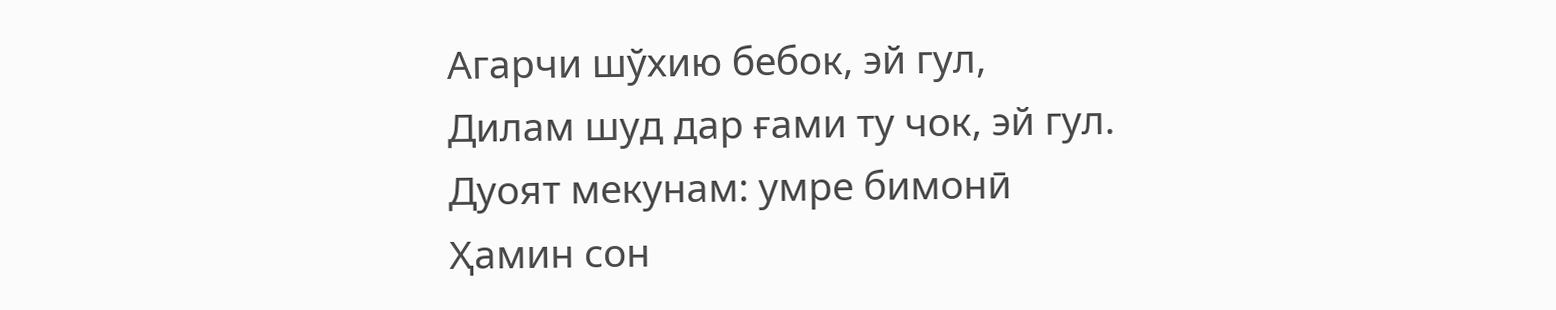Агарчи шўхию бебок, эй гул,
Дилам шуд дар ғами ту чок, эй гул.
Дуоят мекунам: умре бимонӣ
Ҳамин сон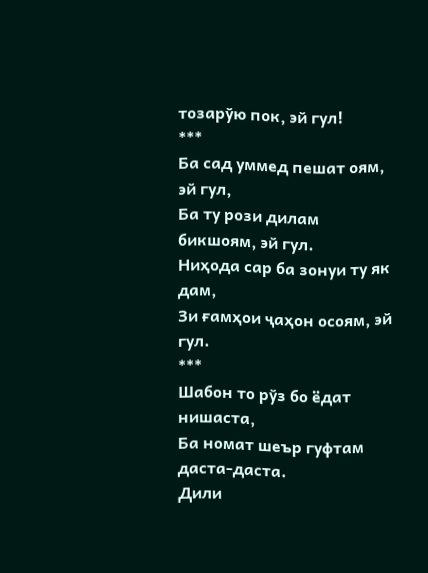тозарўю пок, эй гул!
***
Ба сад уммед пешат оям, эй гул,
Ба ту рози дилам бикшоям, эй гул.
Ниҳода сар ба зонуи ту як дам,
Зи ғамҳои ҷаҳон осоям, эй гул.
***
Шабон то рўз бо ёдат нишаста,
Ба номат шеър гуфтам даста-даста.
Дили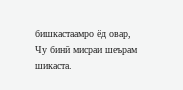бишкастаамро ёд овар,
Чу бинӣ мисраи шеърам шикаста.